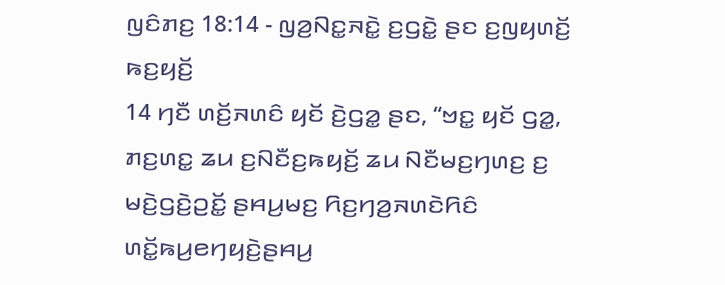ꤜꤢꤨꤊꤢ꤬ 18:14 - ꤜꤤ꤬ꤡꤢ꤭ꤏꤢꤧ꤭ ꤢ꤬ꤞꤢꤧ꤭ ꤔꤢ ꤢ꤬ꤜꤟꤛꤢꤩ꤬ ꤒꤢ꤬ꤟꤢꤩ꤬
14 ꤚꤢꤪ ꤛꤢꤩ꤬ꤏꤛꤢꤨ ꤟꤢꤩ ꤢꤧ꤬ꤞꤤ꤭ ꤔꤢ, “ꤠꤢ꤭ ꤟꤢꤩ ꤞꤤ꤭, ꤊꤢ꤬ꤛꤢ꤭ ꤘꤣ ꤢ꤬ꤡꤢꤪꤢ꤬ꤒꤟꤢꤩ꤬ ꤘꤣ ꤡꤢꤪꤗꤢ꤬ꤚꤛꤢ꤬ ꤢ꤬ ꤗꤢꤧ꤬ꤞꤢꤧ꤬ꤑꤢꤩ꤭ ꤔꤌꤣ꤬ꤗꤢ꤬ ꤖꤢ꤬ꤚꤤ꤬ꤏꤛꤢꤧꤖꤢꤨ ꤛꤢꤩ꤭ꤒꤣ꤬ꤕꤚꤟꤢꤧ꤬ꤔꤌꤣ꤬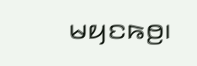ꤗꤟꤢꤒꤥ꤬꤯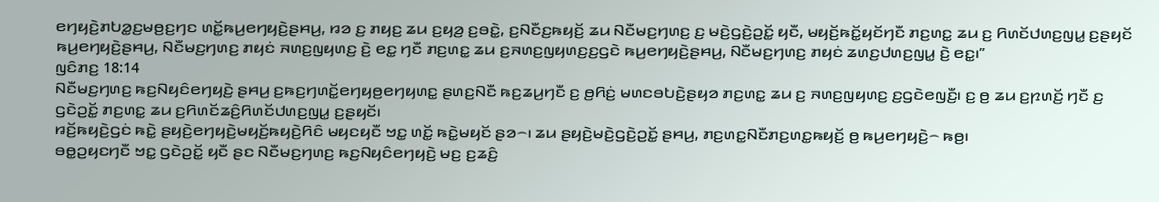ꤕꤚꤟꤢꤧ꤬ꤊꤝꤤ꤭ꤢ꤬ꤗꤥ꤬ꤢ꤬ꤚꤢ ꤛꤢꤩ꤭ꤒꤣ꤬ꤕꤚꤟꤢꤧ꤬ꤔꤌꤣ꤬, ꤙꤤ ꤢ꤬ ꤊꤟꤢ꤬ ꤘꤣ ꤢ꤬ꤟꤤ꤬ ꤢ꤬ꤋꤢꤧ꤭, ꤢ꤬ꤡꤢꤪꤢ꤬ꤒꤟꤢꤩ꤬ ꤘꤣ ꤡꤢꤪꤗꤢ꤬ꤚꤛꤢ꤬ ꤢ꤬ ꤗꤢꤧ꤬ꤞꤢꤧ꤬ꤑꤢꤩ꤭ ꤟꤢꤪ, ꤗꤟꤢꤩ꤬ꤒꤢꤩ꤭ꤟꤢꤩꤚꤢꤪ ꤊꤢ꤬ꤛꤢ꤭ ꤘꤣ ꤢ꤬ ꤖꤛꤢꤩꤓꤛꤢ꤬ꤜꤣ꤭ ꤢ꤬ꤔꤟꤢꤩ ꤒꤣ꤬ꤕꤚꤟꤢꤧ꤬ꤔꤌꤣ꤬, ꤡꤢꤪꤗꤢ꤬ꤚꤛꤢ꤬ ꤊꤟꤢꤦ ꤏꤛꤢ꤬ꤜꤟꤛꤢ꤬ ꤢꤧ꤬ ꤕꤢ꤭ ꤚꤢꤪ ꤊꤢ꤬ꤛꤢ꤭ ꤘꤣ ꤢ꤬ꤏꤛꤢ꤬ꤜꤟꤛꤢ꤬ꤢ꤬ꤞꤢꤧ ꤒꤣ꤬ꤕꤚꤟꤢꤧ꤬ꤔꤌꤣ꤬, ꤡꤢꤪꤗꤢ꤬ꤚꤛꤢ꤬ ꤊꤟꤢꤦ ꤘꤛꤢ꤬ꤓꤛꤢ꤬ꤜꤣ꤭ ꤢꤧ꤬ ꤕꤢ꤭꤯”
ꤜꤢꤨꤊꤢ꤬ 18:14
ꤡꤢꤪꤗꤢ꤬ꤚꤛꤢ꤬ ꤒꤢ꤬ꤡꤟꤢꤨꤕꤚꤟꤢꤧ꤬ ꤔꤌꤣ꤬ ꤢ꤬ꤒꤢ꤬ꤚꤛꤢꤩ꤭ꤕꤚꤟꤥ꤬ꤕꤚꤟꤛꤢ꤭ ꤔꤛꤢ꤬ꤡꤢꤪ ꤒꤢ꤬ꤘꤣ꤬ꤚꤢꤪ ꤢ꤬ ꤥ꤬ꤖꤢꤦ꤬ ꤗꤛꤢꤋꤝꤢꤧ꤬ꤔꤟꤤ ꤊꤢ꤬ꤛꤢ꤭ ꤘꤣ ꤢ꤬ ꤏꤛꤢ꤬ꤜꤟꤛꤢ꤬ ꤢ꤬ꤞꤢꤧꤕꤜꤢꤪ꤬꤯ ꤢ꤬ ꤥ꤬ ꤘꤣ ꤢ꤬ꤐꤛꤢꤩ꤬ ꤚꤢꤪ ꤢ꤬ ꤞꤢꤧꤑꤢꤩ꤭ ꤊꤢ꤬ꤛꤢ꤭ ꤘꤣ ꤢ꤬ꤖꤛꤢꤩꤘꤢꤨ꤬ꤖꤛꤢꤩꤓꤛꤢ꤬ꤜꤣ꤭ ꤢ꤬ꤔꤟꤢꤩ꤯
ꤙꤢꤩ꤬ꤒꤟꤢꤧ꤬ꤞꤢꤦ ꤒꤢꤧ꤭ ꤔꤟꤢꤧ꤬ꤕꤚꤟꤢꤧ꤬ꤗꤟꤢꤩ꤬ꤒꤟꤢꤧ꤬ꤖꤢꤨ ꤗꤟꤢꤟꤢꤪ ꤠꤢ꤭ ꤛꤢꤩ꤭ ꤒꤢꤧ꤭ꤗꤟꤢꤩ ꤔꤤ꤮꤯ ꤘꤣ ꤔꤟꤢꤧ꤬ꤗꤢꤧ꤬ꤞꤢꤧ꤬ꤑꤢꤩ꤭ ꤔꤌꤣ꤬, ꤊꤢ꤬ꤛꤢ꤭ꤡꤢꤪꤊꤢ꤬ꤛꤢ꤭ꤒꤟꤢꤩ꤬ ꤥ꤬ ꤒꤣ꤬ꤕꤚꤟꤢꤧ꤬꤮ ꤒꤥ꤬꤯
ꤋꤥ꤭ꤑꤟꤢꤚꤢꤪ ꤠꤢ꤭ ꤞꤢꤧꤑꤢꤩ꤭ ꤟꤢꤪ ꤔꤢ ꤡꤢꤪꤗꤢ꤬ꤚꤛꤢ꤬ ꤒꤢ꤬ꤡꤟꤢꤨꤕꤚꤟꤢꤧ꤬ ꤗꤢ꤬ ꤢ꤬ꤘꤢꤨ꤬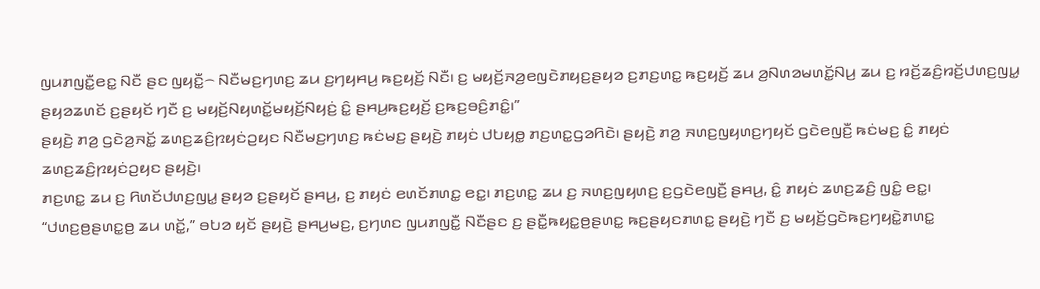ꤜꤣꤊꤜꤢꤪ꤭ꤕꤢ꤭ ꤡꤢꤪ ꤔꤢ ꤜꤟꤢꤪ꤭꤮ ꤡꤢꤪꤗꤢ꤬ꤚꤛꤢ꤬ ꤘꤣ ꤢ꤬ꤚꤟꤌꤣ꤬ ꤒꤢ꤬ꤟꤢꤩ꤬ ꤡꤢꤪ꤯ ꤢ꤬ ꤗꤟꤢꤩ꤬ꤏꤤ꤬ꤕꤜꤢꤧꤊꤟꤢ꤬ꤔꤟꤤ ꤢ꤬ꤊꤢ꤬ꤛꤢ꤭ ꤒꤢ꤬ꤟꤢꤩ꤬ ꤘꤣ ꤤ꤬ꤡꤛꤤꤗꤛꤢꤩ꤭ꤡꤣ꤬ ꤘꤣ ꤢ꤬ ꤙꤢꤩ꤬ꤘꤢꤨ꤬ꤙꤢꤩ꤬ꤓꤛꤢ꤬ꤜꤣ꤭ ꤔꤟꤤꤘꤛꤢꤩ ꤢ꤬ꤔꤟꤢꤩ ꤚꤢꤪ ꤢ꤬ ꤗꤟꤢꤩ꤬ꤡꤟꤛꤢꤩ꤭ꤗꤟꤢꤩ꤬ꤡꤟꤢꤦ꤬ ꤢꤨ꤭ ꤔꤌꤣ꤬ꤒꤢ꤬ꤟꤢꤩ꤬ ꤢ꤬ꤒꤢ꤬ꤋꤢꤨ꤬ꤊꤢꤨ꤭꤯”
ꤔꤟꤢꤧ꤬ ꤊꤤ꤬ ꤞꤢꤧꤤ꤬ꤏꤢꤩ꤭ ꤘꤛꤢ꤬ꤘꤢꤨ꤬ꤐꤟꤢꤦꤑꤟꤢ ꤡꤢꤪꤗꤢ꤬ꤚꤛꤢ꤬ ꤒꤢꤦꤗꤢ꤬ ꤔꤟꤢꤧ꤬ ꤊꤟꤢꤦ ꤓꤝꤟꤥ꤭ ꤊꤢ꤬ꤛꤢ꤭ꤞꤤꤖꤢꤧ꤯ ꤔꤟꤢꤧ꤬ ꤊꤤ꤬ ꤏꤛꤢ꤬ꤜꤟꤛꤢ꤬ꤚꤟꤢꤩ ꤞꤢꤧꤕꤜꤢꤪ꤬ ꤒꤢꤦꤗꤢ꤬ ꤢꤨ꤭ ꤊꤟꤢꤦ ꤘꤛꤢ꤬ꤘꤢꤨ꤬ꤐꤟꤢꤦꤑꤟꤢ ꤔꤟꤢꤧ꤬꤯
ꤊꤢ꤬ꤛꤢ꤭ ꤘꤣ ꤢ꤬ ꤖꤛꤢꤩꤓꤛꤢ꤬ꤜꤣ꤭ ꤔꤟꤤ ꤢ꤬ꤔꤟꤢꤩ ꤔꤌꤣ꤬, ꤢ꤬ ꤊꤟꤢꤦ ꤕꤛꤢꤩꤊꤛꤢ꤭ ꤕꤢ꤭꤯ ꤊꤢ꤬ꤛꤢ꤭ ꤘꤣ ꤢ꤬ ꤏꤛꤢ꤬ꤜꤟꤛꤢ꤬ ꤢ꤬ꤞꤢꤧꤕꤜꤢꤪ꤬ ꤔꤌꤣ꤬, ꤢꤨ꤭ ꤊꤟꤢꤦ ꤘꤛꤢ꤬ꤘꤢꤨ꤬ ꤜꤢꤨ꤭ ꤕꤢ꤭꤯
“ꤓꤛꤢ꤬ꤥ꤬ꤔꤛꤢ꤭ꤥ꤬ ꤘꤣ ꤛꤢꤩ꤭,” ꤋꤝꤤ ꤟꤢꤩ ꤔꤟꤢꤧ꤬ ꤔꤌꤣ꤬ꤗꤢ꤬, ꤢ꤬ꤚꤛꤢ ꤜꤣꤊꤜꤢꤪ꤭ ꤡꤢꤪꤔꤢ ꤢ꤬ ꤔꤢꤪ꤭ꤒꤟꤢ꤭ꤥ꤬ꤔꤛꤢ꤭ ꤒꤢ꤬ꤔꤟꤢꤊꤛꤢ꤭ ꤔꤟꤢꤧ꤬ ꤚꤢꤪ ꤢ꤬ ꤗꤟꤢꤩ꤬ꤞꤢꤧꤒꤢ꤬ꤚꤟꤢꤧ꤭ꤊꤛꤢ꤭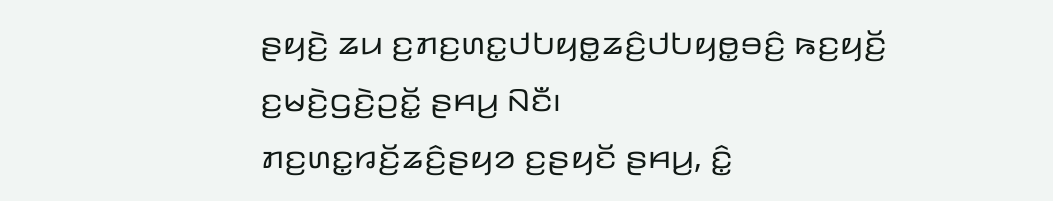ꤔꤟꤢꤧ꤬ ꤘꤣ ꤢ꤬ꤊꤢ꤬ꤛꤢ꤭ꤓꤝꤟꤥ꤭ꤘꤢꤨ꤬ꤓꤝꤟꤥ꤭ꤋꤢꤨ꤬ ꤒꤢ꤬ꤟꤢꤩ꤬ ꤢ꤬ꤗꤢꤧ꤬ꤞꤢꤧ꤬ꤑꤢꤩ꤭ ꤔꤌꤣ꤬ ꤡꤢꤪ꤯
ꤊꤢ꤬ꤛꤢ꤭ꤙꤢꤩ꤬ꤘꤢꤨ꤬ꤔꤟꤤ ꤢ꤬ꤔꤟꤢꤩ ꤔꤌꤣ꤬, ꤢꤨ꤭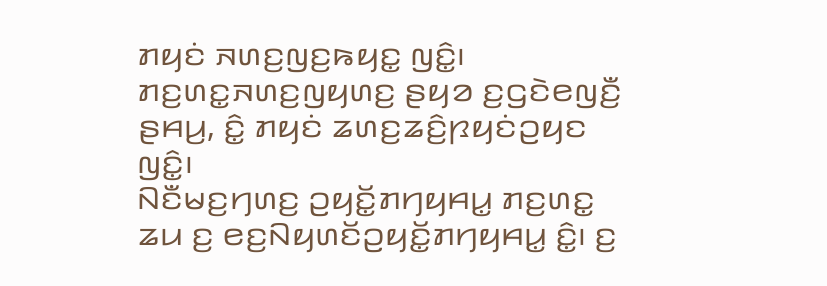ꤊꤟꤢꤦ ꤏꤛꤢ꤬ꤜꤢ꤬ꤒꤟꤢ꤭ ꤜꤢꤨ꤭꤯ ꤊꤢ꤬ꤛꤢ꤭ꤏꤛꤢ꤬ꤜꤟꤛꤢ꤬ ꤔꤟꤤ ꤢ꤬ꤞꤢꤧꤕꤜꤢꤪ꤬ ꤔꤌꤣ꤬, ꤢꤨ꤭ ꤊꤟꤢꤦ ꤘꤛꤢ꤬ꤘꤢꤨ꤬ꤐꤟꤢꤦꤑꤟꤢ ꤜꤢꤨ꤭꤯
ꤡꤢꤪꤗꤢ꤬ꤚꤛꤢ꤬ ꤑꤟꤢꤩ꤭ꤊꤚꤟꤌꤣ꤭ ꤊꤢ꤬ꤛꤢ꤭ ꤘꤣ ꤢ꤬ ꤕꤢ꤬ꤡꤟꤛꤢꤩꤑꤟꤢꤩ꤭ꤊꤚꤟꤌꤣ꤭ ꤢꤨ꤭꤯ ꤢ꤬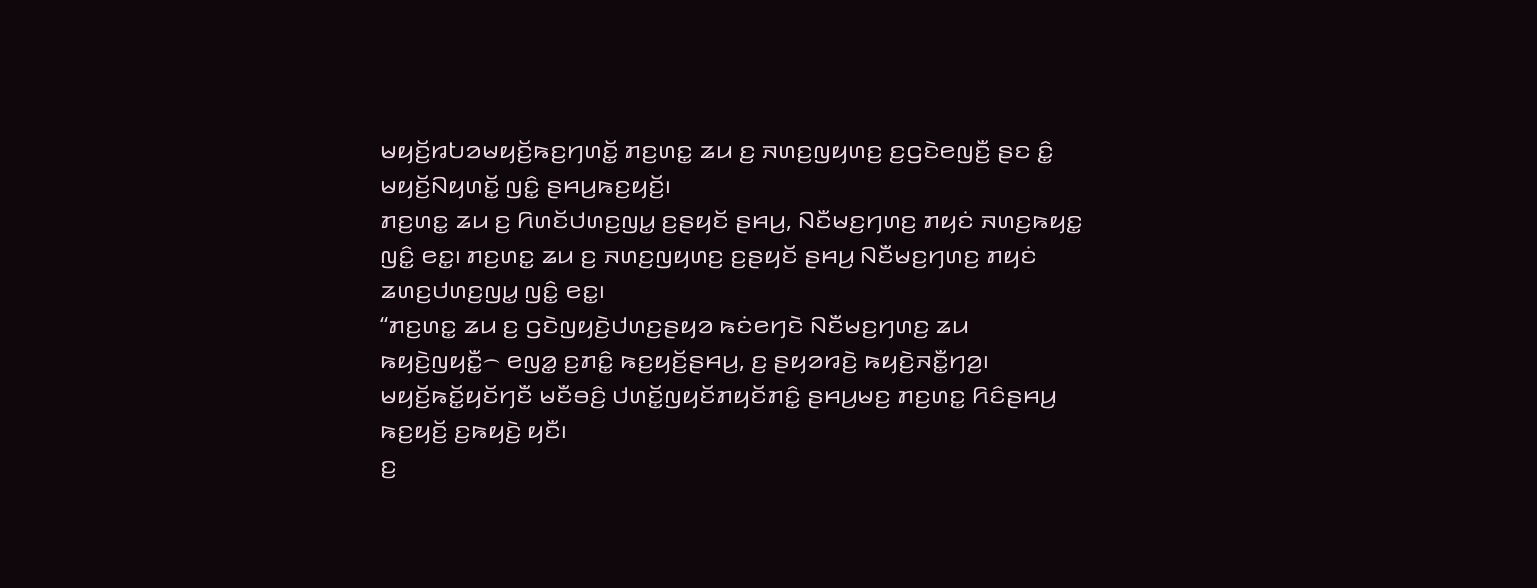ꤗꤟꤢꤩ꤬ꤙꤝꤤꤗꤟꤢꤩ꤬ꤒꤢ꤬ꤚꤛꤢꤩ꤭ ꤊꤢ꤬ꤛꤢ꤭ ꤘꤣ ꤢ꤬ ꤏꤛꤢ꤬ꤜꤟꤛꤢ꤬ ꤢ꤬ꤞꤢꤧꤕꤜꤢꤪ꤬ ꤔꤢ ꤢꤨ꤭ ꤗꤟꤢꤩ꤬ꤡꤟꤛꤢꤩ꤭ ꤜꤢꤨ꤭ ꤔꤌꤣ꤬ꤒꤢ꤬ꤟꤢꤩ꤬꤯
ꤊꤢ꤬ꤛꤢ꤭ ꤘꤣ ꤢ꤬ ꤖꤛꤢꤩꤓꤛꤢ꤬ꤜꤣ꤭ ꤢ꤬ꤔꤟꤢꤩ ꤔꤌꤣ꤬, ꤡꤢꤪꤗꤢ꤬ꤚꤛꤢ꤬ ꤊꤟꤢꤦ ꤏꤛꤢ꤬ꤒꤟꤢ꤭ ꤜꤢꤨ꤭ ꤕꤢ꤭꤯ ꤊꤢ꤬ꤛꤢ꤭ ꤘꤣ ꤢ꤬ ꤏꤛꤢ꤬ꤜꤟꤛꤢ꤬ ꤢ꤬ꤔꤟꤢꤩ ꤔꤌꤣ꤬ ꤡꤢꤪꤗꤢ꤬ꤚꤛꤢ꤬ ꤊꤟꤢꤦ ꤘꤛꤢ꤬ꤓꤛꤢ꤬ꤜꤣ꤭ ꤜꤢꤨ꤭ ꤕꤢ꤭꤯
“ꤊꤢ꤬ꤛꤢ꤭ ꤘꤣ ꤢ꤬ ꤞꤢꤧꤜꤟꤢꤧ꤬ꤓꤛꤢ꤬ꤔꤟꤤ ꤒꤢꤦꤕꤚꤢꤧ ꤡꤢꤪꤗꤢ꤬ꤚꤛꤢ꤬ ꤘꤣ ꤒꤟꤢꤧ꤬ꤜꤟꤢꤪ꤭꤮ ꤕꤜꤤ꤭ ꤢ꤬ꤊꤢꤨ꤭ ꤒꤢ꤬ꤟꤢꤩ꤬ꤔꤌꤣ꤬, ꤢ꤬ ꤔꤟꤤꤙꤢꤧ꤬ ꤒꤟꤢꤧ꤬ꤏꤢꤪ꤭ꤚꤤ꤬꤯ ꤗꤟꤢꤩ꤬ꤒꤢꤩ꤭ꤟꤢꤩꤚꤢꤪ ꤗꤢꤪꤋꤢꤨ꤬ ꤓꤛꤢꤩ꤭ꤜꤟꤢꤩꤊꤟꤢꤩꤊꤢꤨ꤭ ꤔꤌꤣ꤬ꤗꤢ꤬ ꤊꤢ꤬ꤛꤢ꤭ ꤖꤢꤨꤔꤌꤣ꤬ ꤒꤢ꤬ꤟꤢꤩ꤬ ꤢ꤬ꤒꤟꤢꤧ꤬ ꤟꤢꤪ꤯
ꤢ꤬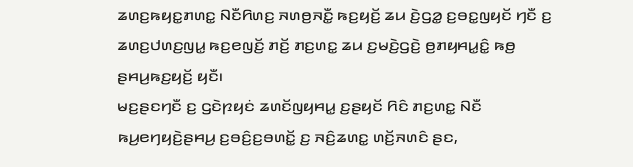ꤘꤛꤢ꤬ꤒꤟꤢ꤭ꤊꤛꤢ꤭ ꤡꤢꤪꤖꤛꤢ꤬ ꤏꤛꤥ꤬ꤏꤢꤪ꤭ ꤒꤢ꤬ꤟꤢꤩ꤬ ꤘꤣ ꤢꤧ꤬ꤞꤤ꤭ ꤢ꤬ꤋꤢ꤭ꤜꤟꤢꤩ ꤚꤢꤪ ꤢ꤬ ꤘꤛꤢ꤬ꤓꤛꤢ꤬ꤜꤣ꤭ ꤒꤢ꤬ꤕꤜꤢꤩ꤬ ꤊꤢꤩ꤬ ꤊꤢ꤬ꤛꤢ꤭ ꤘꤣ ꤢ꤬ꤗꤢꤧ꤬ꤞꤢꤧ꤬ ꤥ꤬ꤊꤟꤌꤣ꤭ꤢꤨ꤭ ꤒꤥ꤬ ꤔꤌꤣ꤬ꤒꤢ꤬ꤟꤢꤩ꤬ ꤟꤢꤪ꤯
ꤗꤢ꤬ꤔꤢꤚꤢꤪ ꤢ꤬ ꤞꤢꤧꤐꤟꤢꤦ ꤘꤛꤢꤩꤜꤟꤌꤣ꤭ ꤢ꤬ꤔꤟꤢꤩ ꤖꤢꤨ ꤊꤢ꤬ꤛꤢ꤭ ꤡꤢꤪ ꤒꤣ꤬ꤕꤚꤟꤢꤧ꤬ꤔꤌꤣ꤬ ꤢ꤬ꤋꤢꤨ꤬ꤢ꤬ꤋꤛꤢꤩ꤭ ꤢ꤬ ꤏꤢꤨ꤬ꤘꤛꤢ꤭ ꤛꤢꤩ꤬ꤏꤛꤢꤨ ꤔꤢ,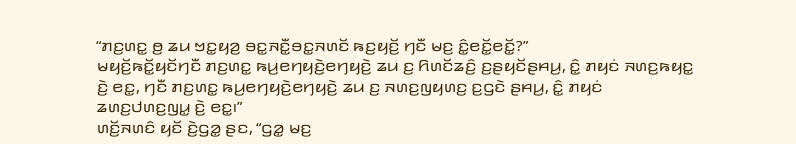“ꤊꤢ꤬ꤛꤢ꤭ ꤥ꤬ ꤘꤣ ꤠꤢ꤭ꤟꤤ꤬ ꤋꤢ꤭ꤏꤢꤪ꤭ꤋꤢ꤭ꤏꤛꤢꤩ ꤒꤢ꤬ꤟꤢꤩ꤬ ꤚꤢꤪ ꤗꤢ꤬ ꤢꤨ꤭ꤕꤢꤩ꤭ꤕꤢꤩ꤭?”
ꤗꤟꤢꤩ꤬ꤒꤢꤩ꤭ꤟꤢꤩꤚꤢꤪ ꤊꤢ꤬ꤛꤢ꤭ ꤒꤣ꤬ꤕꤚꤟꤢꤧ꤬ꤕꤚꤟꤢꤧ꤬ ꤘꤣ ꤢ꤬ ꤖꤛꤢꤩꤘꤢꤨ꤬ ꤢ꤬ꤔꤟꤢꤩꤔꤌꤣ꤬, ꤢꤨ꤭ ꤊꤟꤢꤦ ꤏꤛꤢ꤬ꤒꤟꤢ꤭ ꤢꤧ꤬ ꤕꤢ꤭, ꤚꤢꤪ ꤊꤢ꤬ꤛꤢ꤭ ꤒꤣ꤬ꤕꤚꤟꤢꤧ꤬ꤕꤚꤟꤢꤧ꤬ ꤘꤣ ꤢ꤬ ꤏꤛꤢ꤬ꤜꤟꤛꤢ꤬ ꤢ꤬ꤞꤢꤧ ꤔꤌꤣ꤬, ꤢꤨ꤭ ꤊꤟꤢꤦ ꤘꤛꤢ꤬ꤓꤛꤢ꤬ꤜꤣ꤭ ꤢꤧ꤬ ꤕꤢ꤭꤯”
ꤛꤢꤩ꤬ꤏꤛꤢꤨ ꤟꤢꤩ ꤢꤧ꤬ꤞꤤ꤭ ꤔꤢ, “ꤞꤤ꤭ ꤗꤢ꤬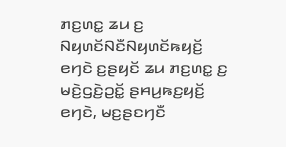ꤊꤢ꤬ꤛꤢ꤭ ꤘꤣ ꤢ꤬ ꤡꤟꤛꤢꤩꤡꤢꤪꤡꤟꤛꤢꤩꤒꤟꤢꤩ꤬ ꤕꤚꤢꤧ ꤢ꤬ꤔꤟꤢꤩ ꤘꤣ ꤊꤢ꤬ꤛꤢ꤭ ꤢ꤬ ꤗꤢꤧ꤬ꤞꤢꤧ꤬ꤑꤢꤩ꤭ ꤔꤌꤣ꤬ꤒꤢ꤬ꤟꤢꤩ꤬ ꤕꤚꤢꤧ, ꤗꤢ꤬ꤔꤢꤚꤢꤪ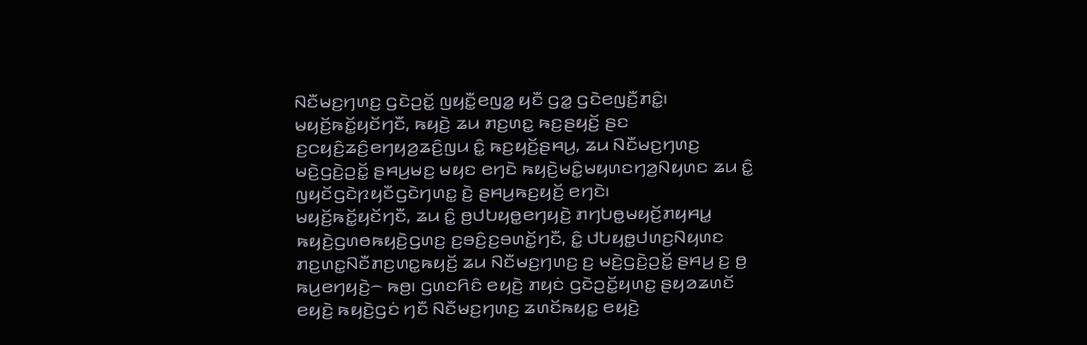ꤡꤢꤪꤗꤢ꤬ꤚꤛꤢ꤬ ꤞꤢꤧꤑꤢꤩ꤭ ꤜꤟꤢꤪ꤭ꤕꤜꤤ꤭ ꤟꤢꤪ ꤞꤤ꤭ ꤞꤢꤧꤕꤜꤢꤪ꤬ꤊꤢꤨ꤭꤯ ꤗꤟꤢꤩ꤬ꤒꤢꤩ꤭ꤟꤢꤩꤚꤢꤪ, ꤒꤟꤢꤧ꤬ ꤘꤣ ꤊꤢ꤬ꤛꤢ꤭ ꤒꤢ꤬ꤔꤟꤢꤩ꤬ ꤔꤢ ꤢ꤬ꤍꤟꤢꤨ꤬ꤘꤢꤨ꤬ꤕꤚꤟꤤ꤬ꤘꤢꤨ꤬ꤜꤣ ꤢꤨ꤭ ꤒꤢ꤬ꤟꤢꤩ꤬ꤔꤌꤣ꤬, ꤘꤣ ꤡꤢꤪꤗꤢ꤬ꤚꤛꤢ꤬ ꤗꤢꤧ꤬ꤞꤢꤧ꤬ꤑꤢꤩ꤭ ꤔꤌꤣ꤬ꤗꤢ꤬ ꤗꤟꤢ ꤕꤚꤢꤧ ꤒꤟꤢꤧ꤬ꤗꤢꤨ꤭ꤗꤟꤛꤢꤚꤤ꤬ꤡꤟꤛꤢ ꤘꤣ ꤢꤨ꤭ ꤜꤟꤢꤩꤞꤢꤧꤐꤟꤢꤪꤞꤢꤧꤚꤛꤢ꤭ ꤢꤧ꤬ ꤔꤌꤣ꤬ꤒꤢ꤬ꤟꤢꤩ꤬ ꤕꤚꤢꤧ꤯
ꤗꤟꤢꤩ꤬ꤒꤢꤩ꤭ꤟꤢꤩꤚꤢꤪ, ꤘꤣ ꤢꤨ꤭ ꤥ꤬ꤓꤝꤟꤥ꤭ꤕꤚꤟꤢꤧ꤬ ꤊꤚꤝꤥ꤭ꤗꤟꤢꤩ꤬ꤊꤟꤌꤣ꤭ ꤒꤟꤢꤧ꤬ꤞꤛꤥꤒꤟꤢꤧ꤬ꤞꤛꤢ꤬ ꤢ꤬ꤋꤢꤨ꤬ꤢ꤬ꤋꤛꤢꤩ꤭ꤚꤢꤪ, ꤢꤨ꤭ ꤓꤝꤟꤥ꤭ꤓꤛꤢ꤬ꤡꤟꤛꤢ ꤊꤢ꤬ꤛꤢ꤭ꤡꤢꤪꤊꤢ꤬ꤛꤢ꤭ꤒꤟꤢꤩ꤬ ꤘꤣ ꤡꤢꤪꤗꤢ꤬ꤚꤛꤢ꤬ ꤢ꤬ ꤗꤢꤧ꤬ꤞꤢꤧ꤬ꤑꤢꤩ꤭ ꤔꤌꤣ꤬ ꤢ꤬ ꤥ꤬ ꤒꤣ꤬ꤕꤚꤟꤢꤧ꤬꤮ ꤒꤥ꤬꤯ ꤞꤛꤢꤖꤢꤨ ꤕꤟꤢꤧ꤬ ꤊꤟꤢꤦ ꤞꤢꤧꤑꤢꤩ꤭ꤟꤛꤢ꤭ ꤔꤟꤤꤘꤛꤢꤩ ꤕꤟꤢꤧ꤬ ꤒꤟꤢꤧ꤬ꤞꤢꤦ ꤚꤢꤪ ꤡꤢꤪꤗꤢ꤬ꤚꤛꤢ꤬ ꤘꤛꤢꤩꤒꤟꤢ꤭ ꤕꤟꤢꤧ꤬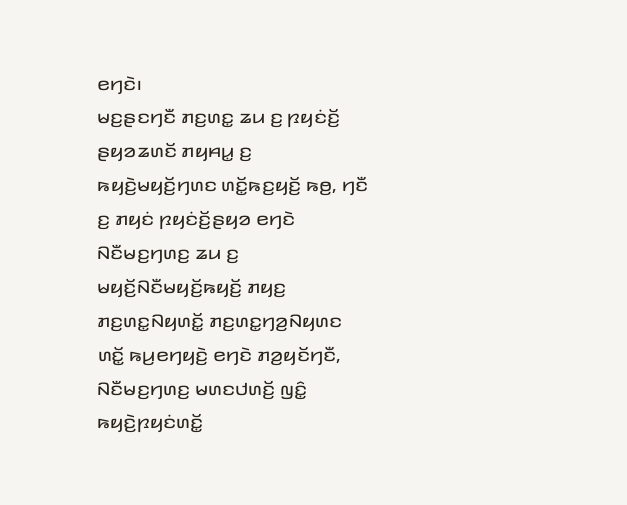ꤕꤚꤢꤧ꤯
ꤗꤢ꤬ꤔꤢꤚꤢꤪ ꤊꤢ꤬ꤛꤢ꤭ ꤘꤣ ꤢ꤬ ꤐꤟꤢꤦꤢꤩ꤬ ꤔꤟꤤꤘꤛꤢꤩ ꤊꤟꤌꤣ꤭ ꤢ꤬ ꤒꤟꤢꤧ꤬ꤗꤟꤢꤩ꤬ꤚꤛꤢ ꤛꤢꤩ꤭ꤒꤢ꤬ꤟꤢꤩ꤬ ꤒꤥ꤬, ꤚꤢꤪ ꤢ꤬ ꤊꤟꤢꤦ ꤐꤟꤢꤦꤢꤩ꤬ꤔꤟꤤ ꤕꤚꤢꤧ ꤡꤢꤪꤗꤢ꤬ꤚꤛꤢ꤬ ꤘꤣ ꤢ꤬ ꤗꤟꤢꤩ꤬ꤡꤢꤪꤗꤟꤢꤩ꤬ꤒꤟꤢꤩ꤬ ꤊꤟꤢ꤬ ꤊꤢ꤬ꤛꤢ꤭ꤡꤟꤛꤢꤩ꤭ ꤊꤢ꤬ꤛꤢ꤭ꤚꤤ꤬ꤡꤟꤛꤢ ꤛꤢꤩ꤭ ꤒꤣ꤬ꤕꤚꤟꤢꤧ꤬ ꤕꤚꤢꤧ ꤊꤤ꤬ꤟꤢꤩꤚꤢꤪ, ꤡꤢꤪꤗꤢ꤬ꤚꤛꤢ꤬ ꤗꤛꤢꤓꤛꤢꤩ꤬ ꤜꤢꤨ꤭ ꤒꤟꤢꤧ꤬ꤐꤟꤢꤦꤛꤢꤩ꤭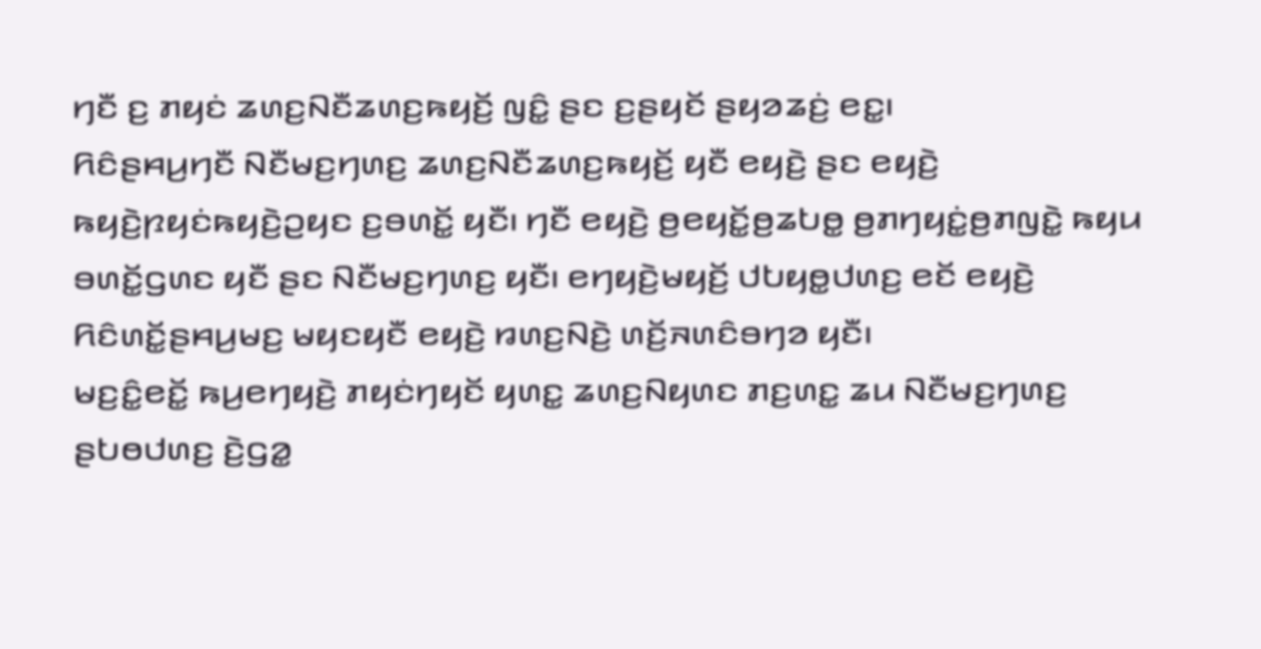ꤚꤢꤪ ꤢ꤬ ꤊꤟꤢꤦ ꤘꤛꤢ꤬ꤡꤢꤪꤘꤛꤢ꤬ꤒꤟꤢꤩ꤬ ꤜꤢꤨ꤭ ꤔꤢ ꤢ꤬ꤔꤟꤢꤩ ꤔꤟꤤꤘꤢꤦ꤬ ꤕꤢ꤭꤯
ꤖꤢꤨꤔꤌꤣ꤬ꤚꤢꤪ ꤡꤢꤪꤗꤢ꤬ꤚꤛꤢ꤬ ꤘꤛꤢ꤬ꤡꤢꤪꤘꤛꤢ꤬ꤒꤟꤢꤩ꤬ ꤟꤢꤪ ꤕꤟꤢꤧ꤬ ꤔꤢ ꤕꤟꤢꤧ꤬ ꤒꤟꤢꤧ꤬ꤐꤟꤢꤦꤒꤟꤢꤧ꤬ꤑꤟꤢ ꤢ꤬ꤋꤛꤢꤩ꤭ ꤟꤢꤪ꤯ ꤚꤢꤪ ꤕꤟꤢꤧ꤬ ꤥ꤬ꤕꤟꤢꤩ꤭ꤥ꤬ꤘꤝꤥ꤭ ꤥ꤬ꤊꤚꤟꤢꤦ꤭ꤥ꤬ꤊꤜꤢꤧ꤭ ꤒꤟꤣ ꤋꤛꤢꤩ꤭ꤞꤛꤢ ꤟꤢꤪ ꤔꤢ ꤡꤢꤪꤗꤢ꤬ꤚꤛꤢ꤬ ꤟꤢꤪ꤯ ꤕꤚꤟꤢꤧ꤬ꤗꤟꤢꤩ꤬ ꤓꤝꤟꤥ꤭ꤓꤛꤢ꤬ ꤕꤢꤩ ꤕꤟꤢꤧ꤬ ꤖꤢꤨꤛꤢꤩ꤭ꤔꤌꤣ꤬ꤗꤢ꤬ ꤗꤟꤢꤟꤢꤪ ꤕꤟꤢꤧ꤬ ꤙꤛꤢ꤬ꤡꤢꤧ꤬ ꤛꤢꤩ꤬ꤏꤛꤢꤨꤋꤚꤤ ꤟꤢꤪ꤯
ꤗꤢ꤬ꤢꤨ꤭ꤕꤢꤩ꤭ ꤒꤣ꤬ꤕꤚꤟꤢꤧ꤬ ꤊꤟꤢꤦꤚꤟꤢꤩ ꤟꤛꤢ꤭ ꤘꤛꤢ꤬ꤡꤟꤛꤢ ꤊꤢ꤬ꤛꤢ꤭ ꤘꤣ ꤡꤢꤪꤗꤢ꤬ꤚꤛꤢ꤬ ꤔꤝꤥꤓꤛꤢ꤬ ꤢꤧ꤬ꤞꤤ꤭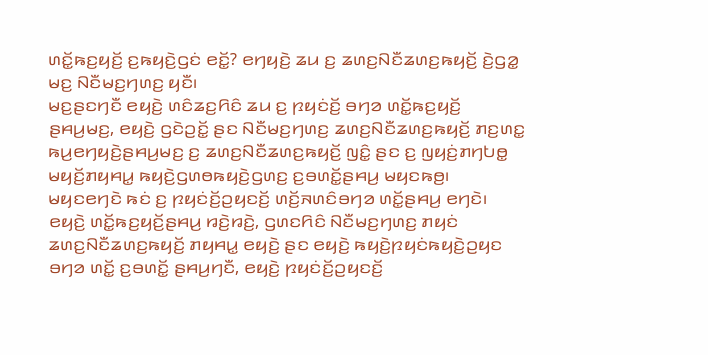ꤛꤢꤩ꤭ꤒꤢ꤬ꤟꤢꤩ꤬ ꤢ꤬ꤒꤟꤢꤧ꤬ꤞꤢꤦ ꤕꤢꤩ꤭? ꤕꤚꤟꤢꤧ꤬ ꤘꤣ ꤢ꤬ ꤘꤛꤢ꤬ꤡꤢꤪꤘꤛꤢ꤬ꤒꤟꤢꤩ꤬ ꤢꤧ꤬ꤞꤤ꤭ ꤗꤢ꤬ ꤡꤢꤪꤗꤢ꤬ꤚꤛꤢ꤬ ꤟꤢꤪ꤯
ꤗꤢ꤬ꤔꤢꤚꤢꤪ ꤕꤟꤢꤧ꤬ ꤛꤢꤨꤘꤢ꤬ꤖꤢꤨ ꤘꤣ ꤢ꤬ ꤐꤟꤢꤦꤢꤩ꤬ ꤋꤚꤤ ꤛꤢꤩ꤭ꤒꤢ꤬ꤟꤢꤩ꤬ ꤔꤌꤣ꤬ꤗꤢ꤬, ꤕꤟꤢꤧ꤬ ꤞꤢꤧꤑꤢꤩ꤭ ꤔꤢ ꤡꤢꤪꤗꤢ꤬ꤚꤛꤢ꤬ ꤘꤛꤢ꤬ꤡꤢꤪꤘꤛꤢ꤬ꤒꤟꤢꤩ꤬ ꤊꤢ꤬ꤛꤢ꤭ ꤒꤣ꤬ꤕꤚꤟꤢꤧ꤬ꤔꤌꤣ꤬ꤗꤢ꤬ ꤢ꤬ ꤘꤛꤢ꤬ꤡꤢꤪꤘꤛꤢ꤬ꤒꤟꤢꤩ꤬ ꤜꤢꤨ꤭ ꤔꤢ ꤢ꤬ ꤜꤟꤢꤦ꤬ꤊꤚꤝꤥ꤭ ꤗꤟꤢꤩ꤬ꤊꤟꤌꤣ꤭ ꤒꤟꤢꤧ꤬ꤞꤛꤥꤒꤟꤢꤧ꤬ꤞꤛꤢ꤬ ꤢ꤬ꤋꤛꤢꤩ꤭ꤔꤌꤣ꤬ ꤗꤟꤢꤒꤥ꤬꤯ ꤗꤟꤢꤕꤚꤢꤧ ꤒꤢꤦ ꤢ꤬ ꤐꤟꤢꤦꤢꤩ꤬ꤑꤟꤢꤢꤩ꤬ ꤛꤢꤩ꤬ꤏꤛꤢꤨꤋꤚꤤ ꤛꤢꤩ꤭ꤔꤌꤣ꤬ ꤕꤚꤢꤧ꤯ ꤕꤟꤢꤧ꤬ ꤛꤢꤩ꤭ꤒꤢ꤬ꤟꤢꤩ꤬ꤔꤌꤣ꤬ ꤙꤢꤧ꤬ꤙꤢꤧ꤬, ꤞꤛꤢꤖꤢꤨ ꤡꤢꤪꤗꤢ꤬ꤚꤛꤢ꤬ ꤊꤟꤢꤦ ꤘꤛꤢ꤬ꤡꤢꤪꤘꤛꤢ꤬ꤒꤟꤢꤩ꤬ ꤊꤟꤌꤣ꤭ ꤕꤟꤢꤧ꤬ ꤔꤢ ꤕꤟꤢꤧ꤬ ꤒꤟꤢꤧ꤬ꤐꤟꤢꤦꤒꤟꤢꤧ꤬ꤑꤟꤢ ꤋꤚꤤ ꤛꤢꤩ꤭ ꤢ꤬ꤋꤛꤢꤩ꤭ ꤔꤌꤣ꤬ꤚꤢꤪ, ꤕꤟꤢꤧ꤬ ꤐꤟꤢꤦꤢꤩ꤬ꤑꤟꤢꤢꤩ꤬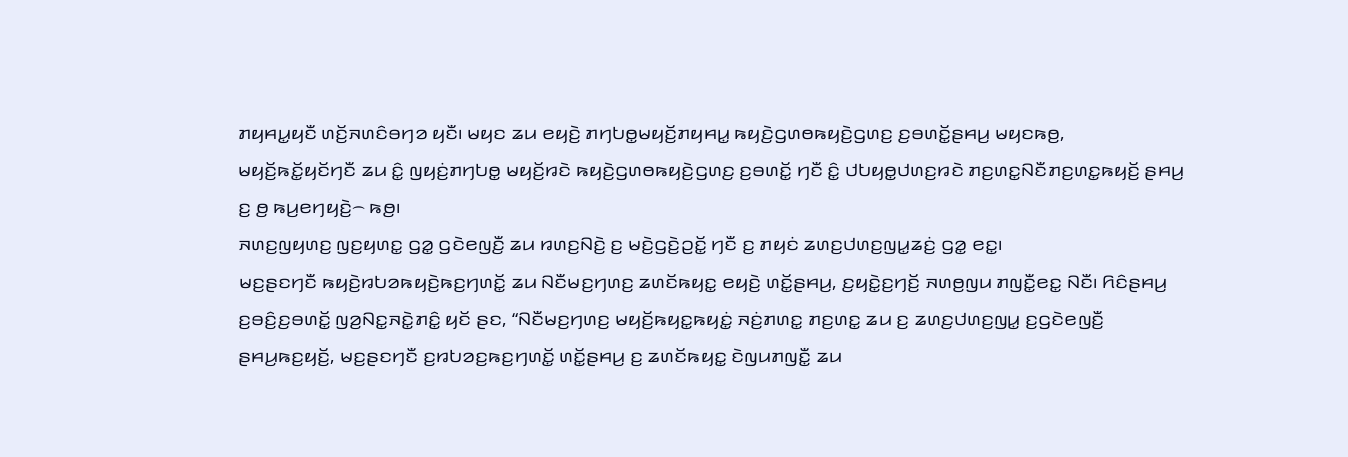ꤊꤟꤌꤣ꤭ꤟꤢꤪ ꤛꤢꤩ꤬ꤏꤛꤢꤨꤋꤚꤤ ꤟꤢꤪ꤯ ꤗꤟꤢ ꤘꤣ ꤕꤟꤢꤧ꤬ ꤊꤚꤝꤥ꤭ꤗꤟꤢꤩ꤬ꤊꤟꤌꤣ꤭ ꤒꤟꤢꤧ꤬ꤞꤛꤥꤒꤟꤢꤧ꤬ꤞꤛꤢ꤬ ꤢ꤬ꤋꤛꤢꤩ꤭ꤔꤌꤣ꤬ ꤗꤟꤢꤒꤥ꤬, ꤗꤟꤢꤩ꤬ꤒꤢꤩ꤭ꤟꤢꤩꤚꤢꤪ ꤘꤣ ꤢꤨ꤭ ꤜꤟꤢꤦ꤬ꤊꤚꤝꤥ꤭ ꤗꤟꤢꤩ꤬ꤙꤢꤧ ꤒꤟꤢꤧ꤬ꤞꤛꤥꤒꤟꤢꤧ꤬ꤞꤛꤢ꤬ ꤢ꤬ꤋꤛꤢꤩ꤭ ꤚꤢꤪ ꤢꤨ꤭ ꤓꤝꤟꤥ꤭ꤓꤛꤢ꤬ꤙꤢꤧ ꤊꤢ꤬ꤛꤢ꤭ꤡꤢꤪꤊꤢ꤬ꤛꤢ꤭ꤒꤟꤢꤩ꤬ ꤔꤌꤣ꤬ ꤢ꤬ ꤥ꤬ ꤒꤣ꤬ꤕꤚꤟꤢꤧ꤬꤮ ꤒꤥ꤬꤯
ꤏꤛꤢ꤬ꤜꤟꤛꤢ꤬ ꤜꤢ꤬ꤟꤛꤢ꤭ ꤞꤤ꤭ ꤞꤢꤧꤕꤜꤢꤪ꤬ ꤘꤣ ꤙꤛꤢ꤬ꤡꤢꤧ꤬ ꤢ꤬ ꤗꤢꤧ꤬ꤞꤢꤧ꤬ꤑꤢꤩ꤭ ꤚꤢꤪ ꤢ꤬ ꤊꤟꤢꤦ ꤘꤛꤢ꤬ꤓꤛꤢ꤬ꤜꤣ꤭ꤘꤢꤦ꤬ ꤞꤤ꤭ ꤕꤢ꤭꤯
ꤗꤢ꤬ꤔꤢꤚꤢꤪ ꤒꤟꤢꤧ꤬ꤙꤝꤤꤒꤟꤢꤧ꤬ꤒꤢ꤬ꤚꤛꤢꤩ꤭ ꤘꤣ ꤡꤢꤪꤗꤢ꤬ꤚꤛꤢ꤬ ꤘꤛꤢꤩꤒꤟꤢ꤭ ꤕꤟꤢꤧ꤬ ꤛꤢꤩ꤭ꤔꤌꤣ꤬, ꤢ꤬ꤟꤢꤧ꤭ꤢ꤬ꤚꤢꤩ꤬ ꤏꤛꤥ꤬ꤜꤣ ꤊꤜꤢꤪ꤭ꤕꤢ꤭ ꤡꤢꤪ꤯ ꤖꤢꤨꤔꤌꤣ꤬ ꤢ꤬ꤋꤢꤨ꤬ꤢ꤬ꤋꤛꤢꤩ꤭ ꤜꤤ꤬ꤡꤢ꤭ꤏꤢꤧ꤭ꤊꤢꤨ꤭ ꤟꤢꤩ ꤔꤢ, “ꤡꤢꤪꤗꤢ꤬ꤚꤛꤢ꤬ ꤗꤟꤢꤩ꤬ꤒꤟꤢ꤭ꤒꤟꤢꤦ꤭ ꤏꤢꤦ꤬ꤊꤛꤢ꤭ ꤊꤢ꤬ꤛꤢ꤭ ꤘꤣ ꤢ꤬ ꤘꤛꤢ꤬ꤓꤛꤢ꤬ꤜꤣ꤭ ꤢ꤬ꤞꤢꤧꤕꤜꤢꤪ꤬ ꤔꤌꤣ꤬ꤒꤢ꤬ꤟꤢꤩ꤬, ꤗꤢ꤬ꤔꤢꤚꤢꤪ ꤢ꤬ꤙꤝꤤꤢ꤬ꤒꤢ꤬ꤚꤛꤢꤩ꤭ ꤛꤢꤩ꤭ꤔꤌꤣ꤬ ꤢ꤬ ꤘꤛꤢꤩꤒꤟꤢ꤭ ꤢꤧꤜꤣꤊꤜꤢꤪ꤭ ꤘꤣ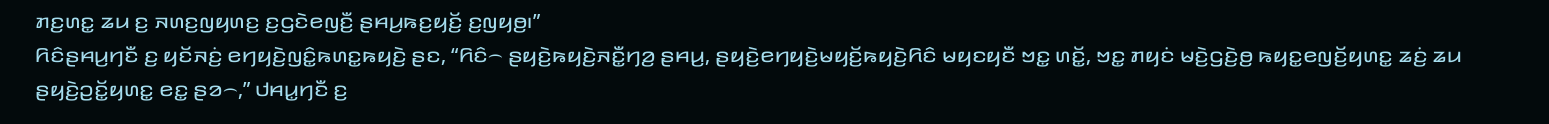ꤊꤢ꤬ꤛꤢ꤭ ꤘꤣ ꤢ꤬ ꤏꤛꤢ꤬ꤜꤟꤛꤢ꤬ ꤢ꤬ꤞꤢꤧꤕꤜꤢꤪ꤬ ꤔꤌꤣ꤬ꤒꤢ꤬ꤟꤢꤩ꤬ ꤢ꤬ꤜꤟꤥ꤬꤯”
ꤖꤢꤨꤔꤌꤣ꤬ꤚꤢꤪ ꤢ꤬ ꤟꤢꤩꤏꤢꤦ꤬ ꤕꤚꤟꤢꤧ꤬ꤜꤢꤨ꤭ꤒꤛꤢ꤭ꤒꤟꤢꤧ꤬ ꤔꤢ, “ꤖꤢꤨ꤮ ꤔꤟꤢꤧ꤬ꤒꤟꤢꤧ꤬ꤏꤢꤪ꤭ꤚꤤ꤬ ꤔꤌꤣ꤬, ꤔꤟꤢꤧ꤬ꤕꤚꤟꤢꤧ꤬ꤗꤟꤢꤩ꤬ꤒꤟꤢꤧ꤬ꤖꤢꤨ ꤗꤟꤢꤟꤢꤪ ꤠꤢ꤭ ꤛꤢꤩ꤭, ꤠꤢ꤭ ꤊꤟꤢꤦ ꤗꤢꤧ꤬ꤞꤢꤧ꤬ꤥ꤬ ꤒꤟꤢ꤭ꤕꤜꤢꤩ꤬ꤟꤛꤢ꤭ ꤘꤢꤦ꤬ ꤘꤣ ꤔꤟꤢꤧ꤬ꤑꤢꤩ꤭ꤟꤛꤢ꤭ ꤕꤢ꤭ ꤔꤤ꤮,” ꤓꤌꤣ꤭ꤚꤢꤪ ꤢ꤬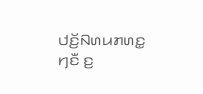ꤓꤢꤩ꤬ꤡꤛꤣꤊꤛꤢ꤭ ꤚꤢꤪ ꤢ꤬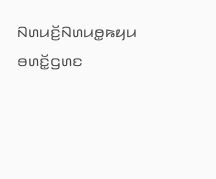ꤡꤛꤣꤢꤩ꤬ꤡꤛꤣꤥ꤭ꤒꤟꤣ ꤋꤛꤢꤩ꤭ꤞꤛꤢ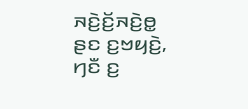ꤏꤢꤧ꤬ꤢꤩ꤬ꤏꤢꤧ꤬ꤥ꤭ ꤔꤢ ꤢ꤬ꤠꤟꤢꤧ꤬, ꤚꤢꤪ ꤢ꤬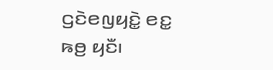ꤞꤢꤧꤕꤜꤟꤢꤧ꤭ ꤕꤢ꤭ ꤒꤥ꤬ ꤟꤢꤪ꤯